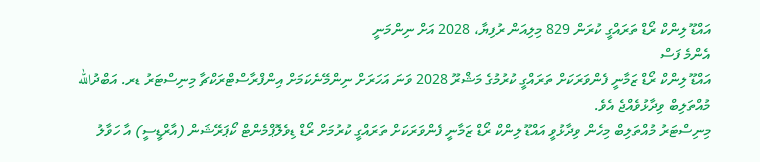އައްޑޫ ލިންކް ރޯޑް ތަރައްގީ ކުރަން 829 މިލިއަން ރުފިޔާ، 2028 އަށް ނިންމަނީ
އެންމެ ފަސް
އައްޑޫ ލިންކް ރޯޑް ޒަމާނީ ފެންވަރަކަށް ތަރައްގީ ކުރުމުގެ މަޝްރޫ 2028 ވަނަ އަހަރަށް ނިންމޭނެކަމަށް އިންފްރާސްޓްރަކްޗާ މިނިސްޓަރު ޑރ. އަބްދުالله މުއްތަލިބް ވިދާޅުވެއްޖެ އެވެ.
މިނިސްޓަރު މުއްތަލިބް މިހެން ވިދާޅުވީ އައްޑޫ ލިންކް ރޯޑް ޒަމާނީ ފެންވަރަކަށް ތަރައްގީ ކުރުމަށް ރޯޑް ޑިވެލޮޕްމެންޓް ކޯޕަރޭޝަން (އާރްޑީސީ) އާ ހަވާލު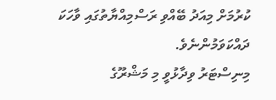ކުރުމަށް މިއަދު ބޭއްވި ރަސްމިއްޔާތުގައި ވާހަކަ ދައްކަވަމުންނެވެ.
މިނިސްޓަރު ވިދާޅުވީ މި މަޝްރޫގެ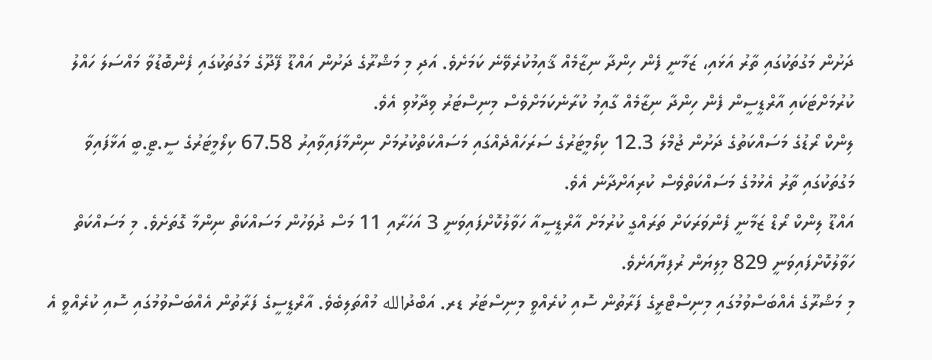ދަށުން މަގުތަކުގައި ތާރު އަޅައި، ޒަމާނީ ފެން ހިންދާ ނިޒާމެއް ޤާއިމުކުރެވޭނެ ކަމަށެވެ. އަދި މި މަޝްރޫގެ ދަށުން އައްޑޫ ފޭދޫގެ މަގުތަކުގައި ފެންބޮޑުވާ މައްސަލަ ހައްލު ކުރުމަށްޓަކައި އާރްޑީސީން ފެން ހިންދާ ނިޒާމެއް ގާއިމު ކުރާނެކަމަށްވެސް މިނިސްޓަރު ވިދާޅުވި އެވެ.
ލިންކް ރޯޑުގެ މަސައްކަތުގެ ދަށުން ޖުމްލަ 12.3 ކިލޯމީޓަރުގެ ސަރަހައްދެއްގައި މަސައްކަތްކުރުމަށް ނިންމާފައިވާއިރު 67.58 ކިލޯމީޓަރުގެ ސީ.ޓީ.ބީ އަޅާފައިވާ މަގުތަކުގައި ތާރު އެޅުމުގެ މަސައްކަތްވެސް ކުރިއަށްދާނެ އެވެ.
އައްޑޫ ލިންކް ރޯޑް ޒަމާނީ ފެންވަރަކަށް ތަރައްގީ ކުރުމަށް އާރްޑީސީއާ ހަވާލުކޮށްފައިވަނީ 3 އަހަރާއި 11 މަސް ދުވަހުން މަސައްކަތް ނިންމާ ގޮތަށެވެ. މި މަސައްކަތް ހަވާލުކޮށްފައިވަނީ 829 މިލިޔަން ރުފިޔާއަށެވެ.
މި މަޝްރޫގެ އެއްބަސްވުމުގައި މިނިސްޓްރީގެ ފަރާތުން ސޮއި ކުރެއްވީ މިނިސްޓަރު ޑރ. އަބްދުالله މުއްތަލިބެވެ. އާރްޑީސީގެ ފަރާތުން އެއްބަސްވުމުގައި ސޮއި ކުރެއްވީ އެ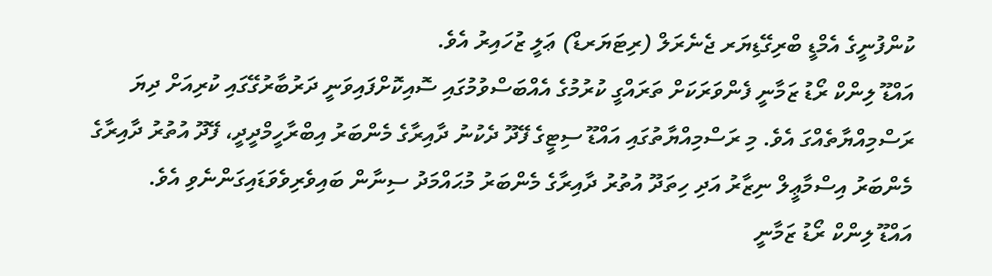ކުންފުނީގެ އެމްޑީ ބްރިގޭޑިޔަރ ޖެނެރަލް (ރިޓަޔަރޑް) ޢަލީ ޒުހައިރު އެވެ.
އައްޑޫ ލިންކް ރޯޑު ޒަމާނީ ފެންވަރަކަށް ތަރައްގީ ކުރުމުގެ އެއްބަސްވުމުގައި ސޮއިކޮށްފައިވަނީ ދަރުބާރުގޭގައި ކުރިއަށް ދިޔަ ރަސްމިއްޔާތެއްގަ އެވެ. މި ރަސްމިއްޔާތުގައި އައްޑޫ ސިޓީގެ ފޭދޫ ދެކުނު ދާއިރާގެ މެންބަރު އިބްރާހީމްދީދީ، ފޭދޫ އުތުރު ދާއިރާގެ މެންބަރު އިސްމާޢީލް ނިޒާރު އަދި ހިތަދޫ އުތުރު ދާއިރާގެ މެންބަރު މުޙައްމަދު ސިނާން ބައިވެރިވެވަޑައިގަންނެވި އެވެ.
އައްޑޫ ލިންކް ރޯޑު ޒަމާނީ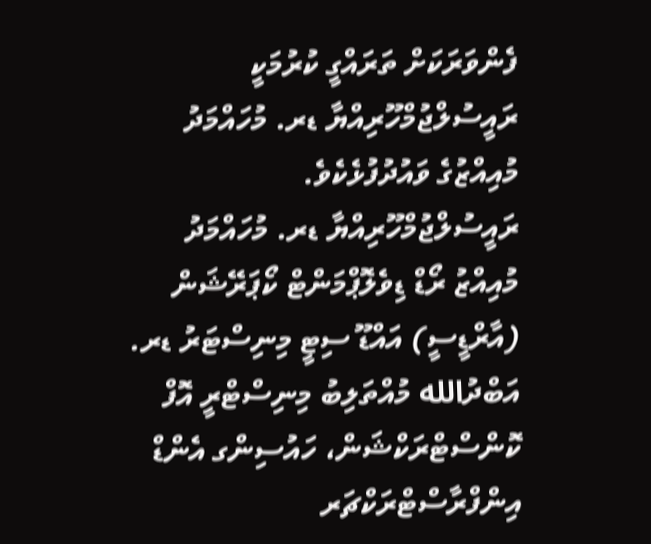ފެންވަރަކަށް ތަރައްގީ ކުރުމަކީ ރައީސުލްޖުމްހޫރިއްޔާ ޑރ. މުހައްމަދު މުއިއްޒުގެ ވައުދުފުޅެކެވެ.
ރައީސުލްޖުމްހޫރިއްޔާ ޑރ. މުހައްމަދު މުއިއްޒު ރޯޑް ޑިވެލޮޕްމަންޓް ކޯޕަރޭޝަން (އާރްޑީސީ) އައްޑޫ ސިޓީ މިނިސްޓަރު ޑރ. އަބްދުالله މުއްތަލިބު މިނިސްޓްރީ އޮފް ކޮންސްޓްރަކްޝަން، ހައުސިންގ އެންޑް އިންފްރާސްޓްރަކްޗަރ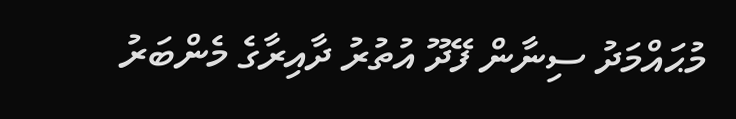މުޙައްމަދު ސިނާން ފޭދޫ އުތުރު ދާއިރާގެ މެންބަރު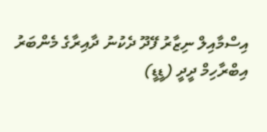އިސްމާއިލް ނިޒާރު ފޭދޫ ދެކުނު ދާއިރާގެ މެންބަރު އިބްރާހިމް ދީދީ (ޑީޑީ)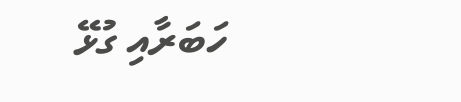ހަބަރާއި ގުޅޭ